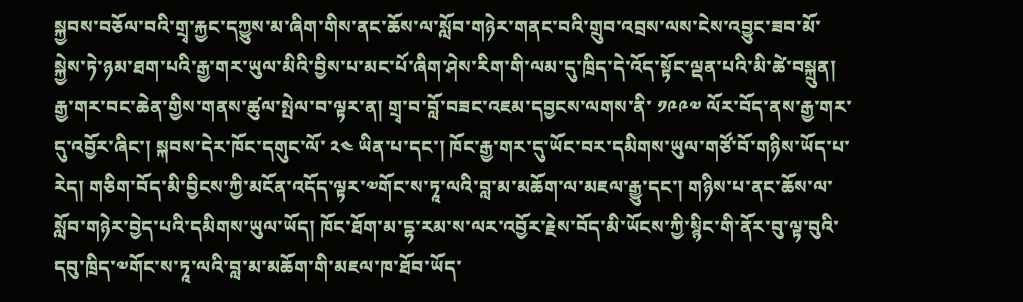སྐྱབས་བཅོལ་བའི་གྲྭ་རྐྱང་དཀྱུས་མ་ཞིག་གིས་ནང་ཆོས་ལ་སློབ་གཉེར་གནང་བའི་གྲུབ་འབྲས་ལས་ངེས་འབྱུང་ཟབ་མོ་སྐྱེས་ཏེ་ཉམ་ཐག་པའི་རྒྱ་གར་ཡུལ་མིའི་བྱིས་པ་མང་པོ་ཞིག་ཤེས་རིག་གི་ལམ་དུ་ཁྲིད་དེ་འོད་སྟོང་ལྡན་པའི་མི་ཚེ་བསྐྲུན།
རྒྱ་གར་བང་ཆེན་གྱིས་གནས་ཚུལ་སྤེལ་བ་ལྟར་ན། གྲྭ་བ་བློ་བཟང་འཇམ་དབྱངས་ལགས་ནི་ ༡༩༩༧ ལོར་བོད་ནས་རྒྱ་གར་དུ་འབྱོར་ཞིང་། སྐབས་དེར་ཁོང་དགུང་ལོ་ ༢༤ ཡིན་པ་དང་། ཁོང་རྒྱ་གར་དུ་ཡོང་བར་དམིགས་ཡུལ་གཙོ་བོ་གཉིས་ཡོད་པ་རེད། གཅིག་བོད་མི་བྱིངས་ཀྱི་མངོན་འདོད་ལྟར་༧གོང་ས་ཏཱ་ལའི་བླ་མ་མཆོག་ལ་མཇལ་རྒྱུ་དང་། གཉིས་པ་ནང་ཆོས་ལ་སློབ་གཉེར་བྱེད་པའི་དམིགས་ཡུལ་ཡོད། ཁོང་ཐོག་མ་དྷ་རམ་ས་ལར་འབྱོར་རྗེས་བོད་མི་ཡོངས་ཀྱི་སྙིང་གི་ནོར་བུ་ལྟ་བུའི་དབུ་ཁྲིད་༧གོང་ས་ཏཱ་ལའི་བླ་མ་མཆོག་གི་མཇལ་ཁ་ཐོབ་ཡོད་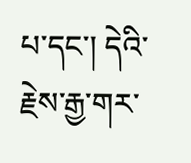པ་དང་། དེའི་རྗེས་རྒྱ་གར་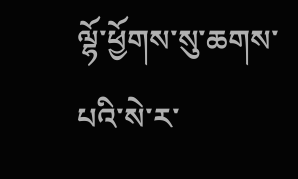ལྷོ་ཕྱོགས་སུ་ཆགས་པའི་སེ་ར་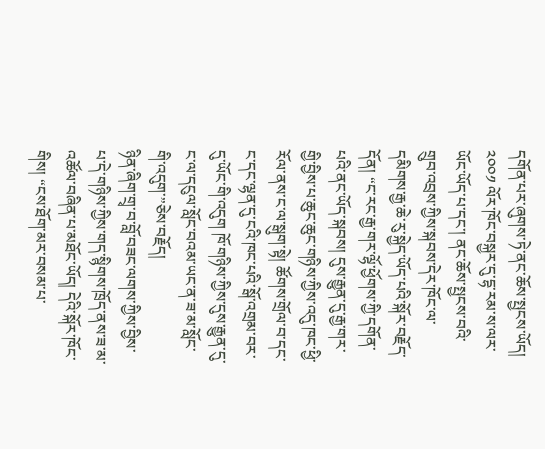དགོན་པར་ཞུགས་ཏེ་ནང་ཆོས་སྤྱངས་ཡོད།
༢༠༠༡ ལོར་ཁོང་བསྐྱར་དུ་དྷ་རམ་ས་ལར་ཡོང་ཡོད་པ་དང་། ནང་ཆོས་སྤྱངས་བའི་གྲུབ་འབྲས་ཀྱིས་སྐབས་དེར་ཁོང་ལ་དམིགས་རྒྱ་ཆེ་རུ་སྐྱེད་ཡོད་པའི་སྐོར་བརྗོད་དོན། “ང་རང་རྒྱ་གར་ལྷོ་ཕྱོགས་ཀྱི་དགོན་པའི་ནང་ཡོད་སྐབས། དུས་རྒྱུན་དུ་རྒྱ་གར་གྱི་བྱིས་པ་ཆུང་ཆུང་གཉིས་ཀྱིས་འདུ་ཁང་ཕྱི་རོལ་ནས་ང་ལ་སྒུག་སྟེ། ཚོགས་གྲོལ་བ་དང་ང་དང་ལྷན་དུ་ངའི་ཁང་པའི་སྒོ་འགྲམ་བར་དུ་ཡོང་གི་འདུག ཁོ་གཉིས་ཀྱིས་དུས་རྒྱུན་དུ་ང་ལ་དངུལ་སློང་བའམ་ཡང་ན་ཟ་མ་སློང་གི་འདུག་”ཅེས་བརྗོད།
ཉིན་ཞིག་གྲྭ་བ་བློ་བཟང་ལགས་ཀྱིས་བྱིས་པ་དེ་གཉིས་ཀྱིས་གད་སྙིགས་ཁྲོད་ནས་ཟ་མ་འཚོལ་བཞིན་པ་མཐོང་ཡོད། དེའི་སྐོར་ཁོང་གིས། “ངས་ཐོག་མར་བསམ་པ་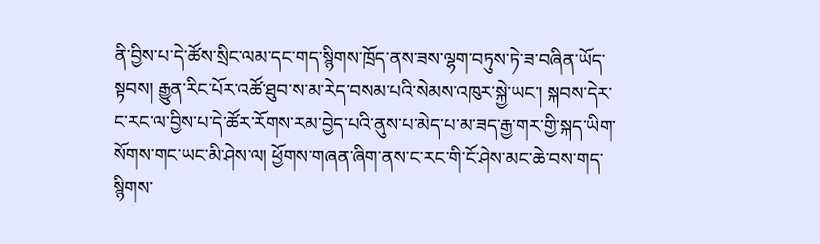ནི་བྱིས་པ་དེ་ཚོས་སྲིང་ལམ་དང་གད་སྙིགས་ཁྲོད་ནས་ཟས་ལྷག་བཏུས་ཏེ་ཟ་བཞིན་ཡོད་སྟབས། རྒྱུན་རིང་པོར་འཚོ་ཐུབ་ས་མ་རེད་བསམ་པའི་སེམས་འཁུར་སྐྱེ་ཡང་། སྐབས་དེར་ང་རང་ལ་བྱིས་པ་དེ་ཚོར་རོགས་རམ་བྱེད་པའི་ནུས་པ་མེད་པ་མ་ཟད་རྒྱ་གར་གྱི་སྐད་ཡིག་སོགས་གང་ཡང་མི་ཤེས་ལ། ཕྱོགས་གཞན་ཞིག་ནས་ང་རང་གི་ངོ་ཤེས་མང་ཆེ་བས་གད་སྙིགས་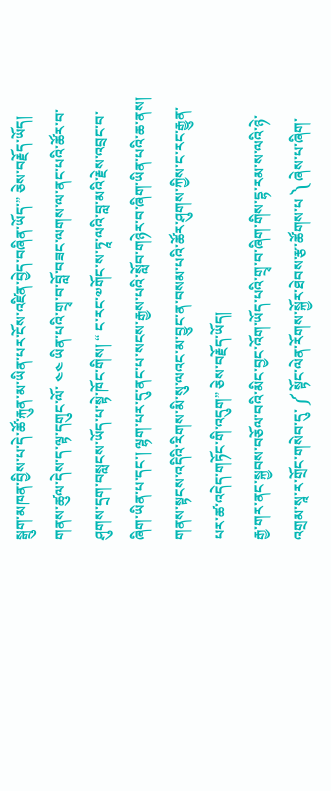སྒྲུག་མཁན་བྱིས་པ་དེ་ཚོ་རྐུན་མ་ཡིན་པར་ངོས་འཛིན་བྱེད་བཞིན་ཡོད་” ཅེས་བརྗོད་ཡོད།
གནས་ཚུལ་དེས་ད་ལྟ་དགུང་ལོ་ ༤༤ ཡིན་པའི་གྲྭ་བ་བློ་བཟང་ལགས་ལ་ནང་པའི་ཚོར་བ་ཤུགས་དྲག་བསླངས་ཡོད་པ་སྟེ་ཁོང་གིས། “ ང་རང་༧གོང་ས་ཏཱ་ལའི་བླ་མའི་རྗེས་འབྲང་བ་ཞིག་ཡིན་པ་དང་། ལྷག་པར་དུ་ནང་པ་སངས་རྒྱས་པའི་སློབ་གཉེར་བ་ཞིག་ཡིན་པའི་ཆ་ནས། གནས་སྟངས་འདིའི་རིགས་མི་སུ་ལའང་མ་བྱུང་ན་བསམ་པའི་ཚོར་ཤུགས་ཀྱིས་ང་རང་རྒྱུན་པར་ཚ་འདེད་གཏོང་གི་འདུག” ཅེས་བརྗོད་ཡོད།
རྒྱ་གར་ནང་སྐྱབས་བཅོལ་བའི་མིང་བྱང་འོག་ཡོད་པའི་གྲྭ་བ་ཞིག་གིས་དྷ་རམ་ས་ལའི་ཉེ་འགྲམ་སཱ་ར་གྲོང་གསེབ་དུ་ ༼ སྟོང་ལེན་རོགས་སྐྱོར་ཐེབས་རྩ་ཚོགས་པ ༽ ཞེས་པ་ཞིག་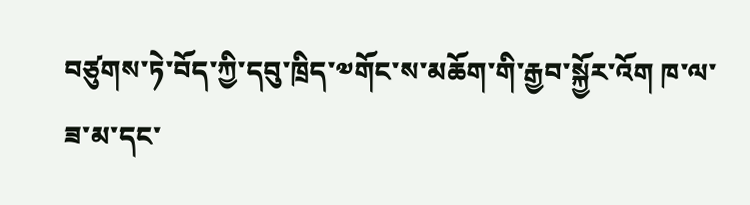བཙུགས་ཏེ་བོད་ཀྱི་དབུ་ཁྲིད་༧གོང་ས་མཆོག་གི་རྒྱབ་སྐྱོར་འོག ཁ་ལ་ཟ་མ་དང་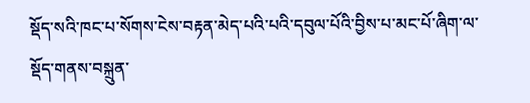སྡོད་སའི་ཁང་པ་སོགས་ངེས་བརྟན་མེད་པའི་པའི་དབུལ་པོའི་བྱིས་པ་མང་པོ་ཞིག་ལ་སྡོད་གནས་བསྐྲུན་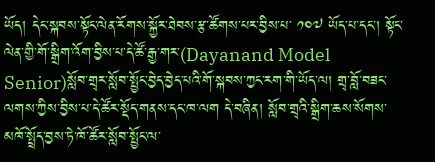ཡོད། དེང་སྐབས་སྟོང་ལེན་རོགས་སྐྱོར་ཐེབས་རྩ་ཚོགས་པར་བྱིས་པ་ ༡༠༧ ཡོད་པ་དང་། སྟོང་ལེན་གྱི་གོ་སྒྲིག་འོག་བྱིས་པ་དེ་ཚོ་རྒྱ་གར་(Dayanand Model Senior)སློབ་གྲྭར་སློབ་སྤྱོང་བྱེད་བྱེད་པའི་གོ་སྐབས་ཀྱང་རག་གི་ཡོད་ལ། གྲྭ་བློ་བཟང་ལགས་ཀྱིས་བྱིས་པ་དེ་ཚོར་སྡོད་གནས་དང་ཁ་ལག དེ་བཞིན། སློབ་གྲྭའི་སྒྲིག་ཆས་སོགས་མཁོ་སྤྲོད་བྱས་ཏེ་ཁོ་ཚོར་སློབ་སྤྱོང་ལ་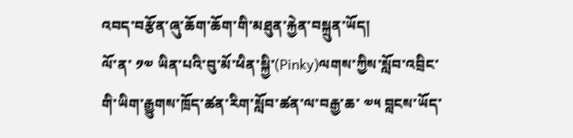འབད་བརྩོན་ཞུ་ཆོག་ཆོག་གི་མཐུན་རྐྱེན་བསྐྲུན་ཡོད།
ལོ་ན་ ༡༧ ཡིན་པའི་བུ་མོ་ཕིན་སྐྱི་(Pinky)ལགས་ཀྱིས་སློབ་འབྲིང་གི་ཡིག་རྒྱུགས་ཁྲོད་ཚན་རིག་སློབ་ཚན་ལ་བརྒྱ་ཆ་ ༧༥ བླངས་ཡོད་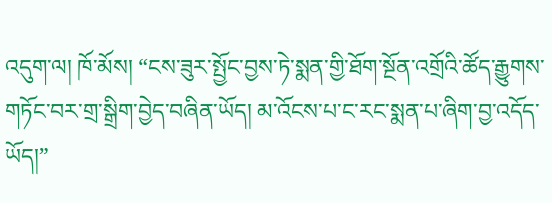འདུག་ལ། ཁོ་མོས། “ངས་ཟུར་སྤྱོང་བྱས་ཏེ་སྨན་གྱི་ཐོག་སྔོན་འགྲོའི་ཚོད་རྒྱུགས་གཏོང་བར་གྲ་སྒྲིག་བྱེད་བཞིན་ཡོད། མ་འོངས་པ་ང་རང་སྨན་པ་ཞིག་བྱ་འདོད་ཡོད།”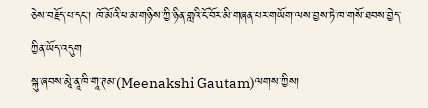ཅེས་བརྗོད་པ་དང་། ཁོ་མོའི་ཕ་མ་གཉིས་ཀྱི་ཉིན་གླའི་ངོ་བོར་མི་གཞན་པར་གཡོག་ལས་བྱས་ཏེ་ཁ་གསོ་ཐབས་བྱེད་ཀྱིན་ཡོད་འདུག
སྐུ་ཞབས་མཱེ་ནཱ་ཁི་གཱ་ཊམ་(Meenakshi Gautam)ལགས་ཀྱིས།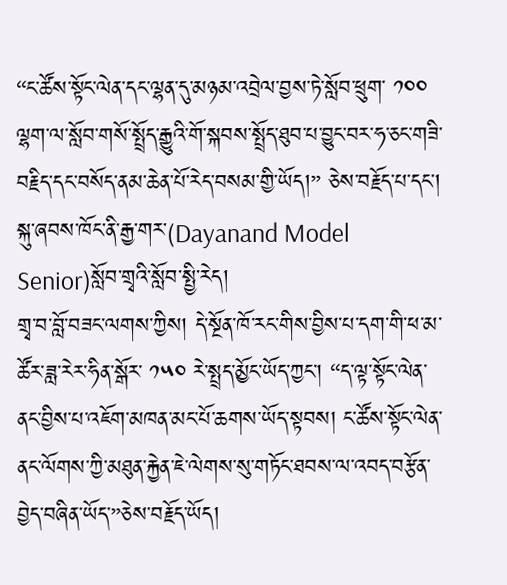“ང་ཚོས་སྟོང་ལེན་དང་ལྷན་དུ་མཉམ་འབྲེལ་བྱས་ཏེ་སློབ་ཕྲུག་ ༡༠༠ ལྷག་ལ་སློབ་གསོ་སྤྲོད་རྒྱུའི་གོ་སྐབས་སྤྲོད་ཐུབ་པ་བྱུང་བར་ཧ་ཅང་གཟི་བརྗིད་དང་བསོད་ནམ་ཆེན་པོ་རེད་བསམ་གྱི་ཡོད།” ཅེས་བརྗོད་པ་དང་། སྐུ་ཞབས་ཁོང་ནི་རྒྱ་གར་(Dayanand Model Senior)སློབ་གྲྭའི་སློབ་སྤྱི་རེད།
གྲྭ་བ་བློ་བཟང་ལགས་ཀྱིས། དེ་སྔོན་ཁོ་རང་གིས་བྱིས་པ་དག་གི་ཕ་མ་ཚོར་ཟླ་རེར་ཧིན་སྒོར་ ༡༥༠ རེ་སྤྲད་མྱོང་ཡོད་ཀྱང་། “ད་ལྟ་སྟོང་ལེན་ནང་བྱིས་པ་འཇོག་མཁན་མང་པོ་ཆགས་ཡོད་སྟབས། ང་ཚོས་སྟོང་ལེན་ནང་ལོགས་ཀྱི་མཐུན་རྐྱེན་ཇེ་ལེགས་སུ་གཏོང་ཐབས་ལ་འབད་བརྩོན་བྱེད་བཞིན་ཡོད་”ཅེས་བརྗོད་ཡོད།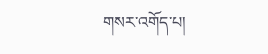གསར་འགོད་པ།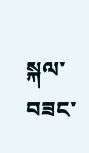སྐལ་བཟང་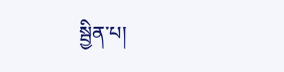སྦྱིན་པ།